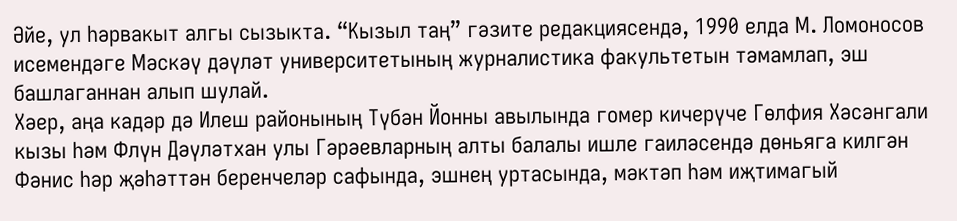Әйе, ул һәрвакыт алгы сызыкта. “Кызыл таң” гәзите редакциясендә, 1990 елда М. Ломоносов исемендәге Мәскәү дәүләт университетының журналистика факультетын тәмамлап, эш башлаганнан алып шулай.
Хәер, аңа кадәр дә Илеш районының Түбән Йонны авылында гомер кичерүче Гөлфия Хәсәнгали кызы һәм Флүн Дәүләтхан улы Гәрәевларның алты балалы ишле гаиләсендә дөньяга килгән Фәнис һәр җәһәттән беренчеләр сафында, эшнең уртасында, мәктәп һәм иҗтимагый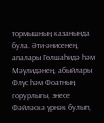тормышның казанында була. Әти-әнисенең, апалары Гөлшаһидә һәм Мәүлидәнең, абыйлары Флүс һәм Фоатның горурлыгы, энесе Фәйләскә үрнәк булып,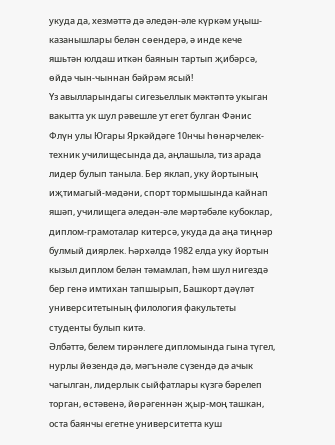укуда да, хезмәттә дә әледән-әле күркәм уңыш-казанышлары белән сөендерә, ә инде кече яшьтән юлдаш иткән баянын тартып җибәрсә, өйдә чын-чыннан бәйрәм ясый!
Үз авылларындагы сигезьеллык мәктәптә укыган вакытта ук шул рәвешле ут егет булган Фәнис Флүн улы Югары Яркәйдәге 10нчы һөнәрчелек-техник училищесында да, аңлашыла, тиз арада лидер булып таныла. Бер яклап, уку йортының иҗтимагый-мәдәни, спорт тормышында кайнап яшәп, училищега әледән-әле мәртәбәле кубоклар, диплом-грамоталар китерсә, укуда да аңа тиңнәр булмый диярлек. Һәрхәлдә 1982 елда уку йортын кызыл диплом белән тәмамлап, һәм шул нигездә бер генә имтихан тапшырып, Башкорт дәүләт университетының филология факультеты студенты булып китә.
Әлбәттә, белем тирәнлеге дипломында гына түгел, нурлы йөзендә дә, мәгънәле сүзендә дә ачык чагылган, лидерлык сыйфатлары күзгә бәрелеп торган, өстәвенә, йөрәгеннән җыр-моң ташкан, оста баянчы егетне университетта куш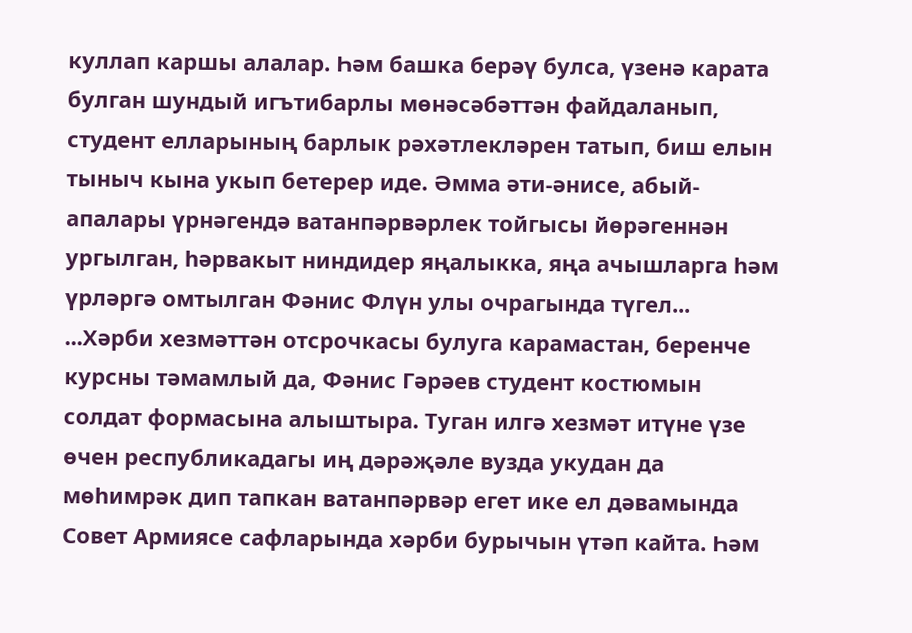куллап каршы алалар. Һәм башка берәү булса, үзенә карата булган шундый игътибарлы мөнәсәбәттән файдаланып, студент елларының барлык рәхәтлекләрен татып, биш елын тыныч кына укып бетерер иде. Әмма әти-әнисе, абый-апалары үрнәгендә ватанпәрвәрлек тойгысы йөрәгеннән ургылган, һәрвакыт ниндидер яңалыкка, яңа ачышларга һәм үрләргә омтылган Фәнис Флүн улы очрагында түгел...
...Хәрби хезмәттән отсрочкасы булуга карамастан, беренче курсны тәмамлый да, Фәнис Гәрәев студент костюмын солдат формасына алыштыра. Туган илгә хезмәт итүне үзе өчен республикадагы иң дәрәҗәле вузда укудан да мөһимрәк дип тапкан ватанпәрвәр егет ике ел дәвамында Совет Армиясе сафларында хәрби бурычын үтәп кайта. Һәм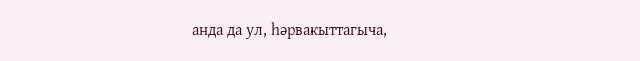анда да ул, һәрвакыттагыча,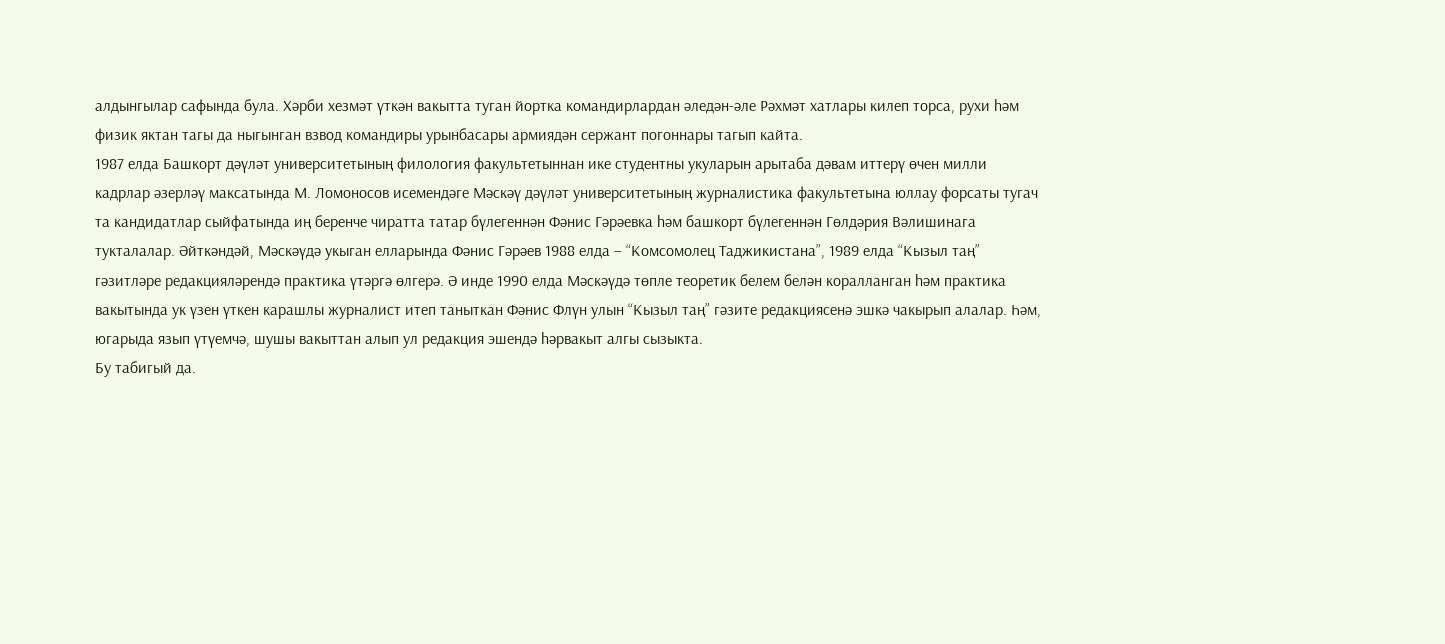алдынгылар сафында була. Хәрби хезмәт үткән вакытта туган йортка командирлардан әледән-әле Рәхмәт хатлары килеп торса, рухи һәм физик яктан тагы да ныгынган взвод командиры урынбасары армиядән сержант погоннары тагып кайта.
1987 елда Башкорт дәүләт университетының филология факультетыннан ике студентны укуларын арытаба дәвам иттерү өчен милли кадрлар әзерләү максатында М. Ломоносов исемендәге Мәскәү дәүләт университетының журналистика факультетына юллау форсаты тугач та кандидатлар сыйфатында иң беренче чиратта татар бүлегеннән Фәнис Гәрәевка һәм башкорт бүлегеннән Гөлдәрия Вәлишинага тукталалар. Әйткәндәй, Мәскәүдә укыган елларында Фәнис Гәрәев 1988 елда – “Комсомолец Таджикистана”, 1989 елда “Кызыл таң” гәзитләре редакцияләрендә практика үтәргә өлгерә. Ә инде 1990 елда Мәскәүдә төпле теоретик белем белән коралланган һәм практика вакытында ук үзен үткен карашлы журналист итеп таныткан Фәнис Флүн улын “Кызыл таң” гәзите редакциясенә эшкә чакырып алалар. Һәм, югарыда язып үтүемчә, шушы вакыттан алып ул редакция эшендә һәрвакыт алгы сызыкта.
Бу табигый да.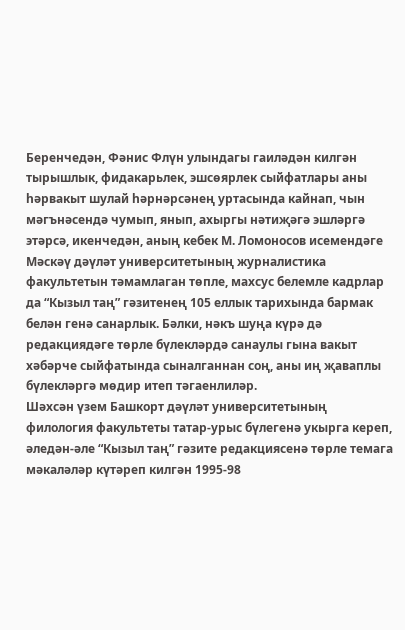Беренчедән, Фәнис Флүн улындагы гаиләдән килгән тырышлык, фидакарьлек, эшсөярлек сыйфатлары аны һәрвакыт шулай һәрнәрсәнең уртасында кайнап, чын мәгънәсендә чумып, янып, ахыргы нәтиҗәгә эшләргә этәрсә, икенчедән, аның кебек М. Ломоносов исемендәге Мәскәү дәүләт университетының журналистика факультетын тәмамлаган төпле, махсус белемле кадрлар да “Кызыл таң” гәзитенең 105 еллык тарихында бармак белән генә санарлык. Бәлки, нәкъ шуңа күрә дә редакциядәге төрле бүлекләрдә санаулы гына вакыт хәбәрче сыйфатында сыналганнан соң, аны иң җаваплы бүлекләргә мөдир итеп тәгаенлиләр.
Шәхсән үзем Башкорт дәүләт университетының филология факультеты татар-урыс бүлегенә укырга кереп, әледән-әле “Кызыл таң” гәзите редакциясенә төрле темага мәкаләләр күтәреп килгән 1995-98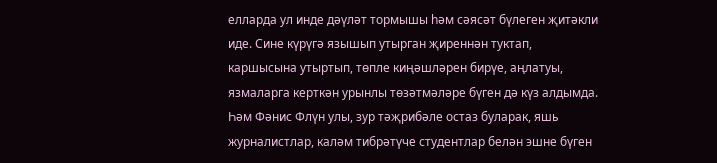елларда ул инде дәүләт тормышы һәм сәясәт бүлеген җитәкли иде. Сине күрүгә язышып утырган җиреннән туктап, каршысына утыртып, төпле киңәшләрен бирүе, аңлатуы, язмаларга керткән урынлы төзәтмәләре бүген дә күз алдымда. Һәм Фәнис Флүн улы, зур тәҗрибәле остаз буларак, яшь журналистлар, каләм тибрәтүче студентлар белән эшне бүген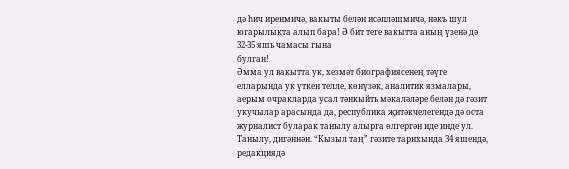дә һич иренмичә, вакыты белән исәпләшмичә, нәкъ шул югарылыкта алып бара! Ә бит теге вакытта аның үзенә дә 32-35 яшь чамасы гына
булган!
Әмма ул вакытта ук, хезмәт биографиясенең тәүге елларында ук үткен телле, көнүзәк, аналитик язмалары, аерым очракларда усал тәнкыйть мәкаләләре белән дә гәзит укучылар арасында да, республика җитәкчелегендә дә оста журналист буларак танылу алырга өлгергән иде инде ул.
Танылу, дигәннән. “Кызыл таң” гәзите тарихында 34 яшендә, редакциядә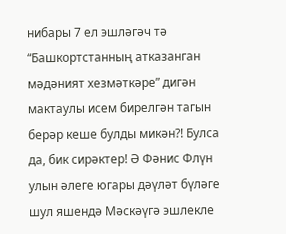нибары 7 ел эшләгәч тә “Башкортстанның атказанган мәдәният хезмәткәре” дигән мактаулы исем бирелгән тагын берәр кеше булды микән?! Булса да, бик сирәктер! Ә Фәнис Флүн улын әлеге югары дәүләт бүләге шул яшендә Мәскәүгә эшлекле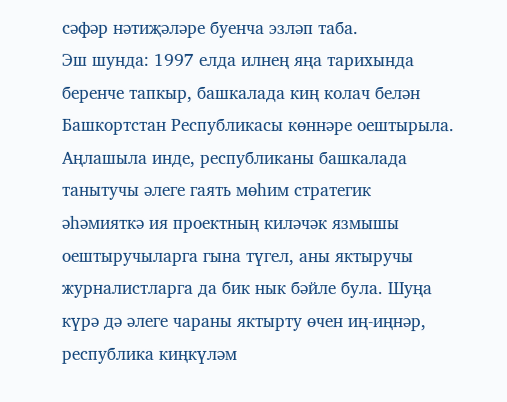сәфәр нәтиҗәләре буенча эзләп таба.
Эш шунда: 1997 елда илнең яңа тарихында беренче тапкыр, башкалада киң колач белән Башкортстан Республикасы көннәре оештырыла. Аңлашыла инде, республиканы башкалада танытучы әлеге гаять мөһим стратегик әһәмияткә ия проектның киләчәк язмышы оештыручыларга гына түгел, аны яктыручы журналистларга да бик нык бәйле була. Шуңа күрә дә әлеге чараны яктырту өчен иң-иңнәр, республика киңкүләм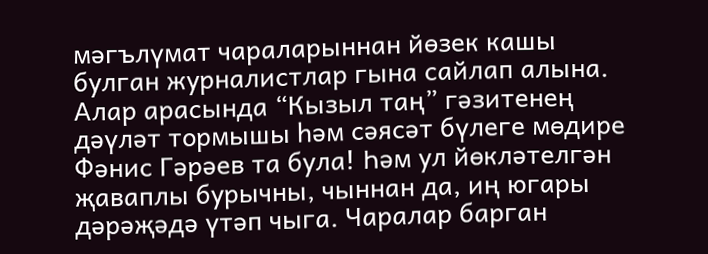мәгълүмат чараларыннан йөзек кашы булган журналистлар гына сайлап алына. Алар арасында “Кызыл таң” гәзитенең дәүләт тормышы һәм сәясәт бүлеге мөдире Фәнис Гәрәев та була! Һәм ул йөкләтелгән җаваплы бурычны, чыннан да, иң югары дәрәҗәдә үтәп чыга. Чаралар барган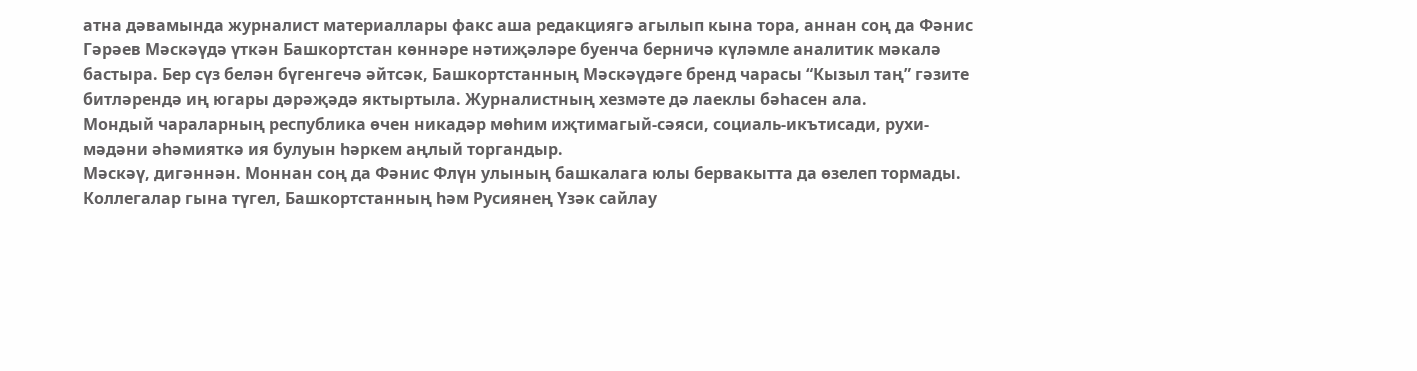атна дәвамында журналист материаллары факс аша редакциягә агылып кына тора, аннан соң да Фәнис Гәрәев Мәскәүдә үткән Башкортстан көннәре нәтиҗәләре буенча берничә күләмле аналитик мәкалә бастыра. Бер сүз белән бүгенгечә әйтсәк, Башкортстанның Мәскәүдәге бренд чарасы “Кызыл таң” гәзите битләрендә иң югары дәрәҗәдә яктыртыла. Журналистның хезмәте дә лаеклы бәһасен ала.
Мондый чараларның республика өчен никадәр мөһим иҗтимагый-сәяси, социаль-икътисади, рухи-мәдәни әһәмияткә ия булуын һәркем аңлый торгандыр.
Мәскәү, дигәннән. Моннан соң да Фәнис Флүн улының башкалага юлы бервакытта да өзелеп тормады. Коллегалар гына түгел, Башкортстанның һәм Русиянең Үзәк сайлау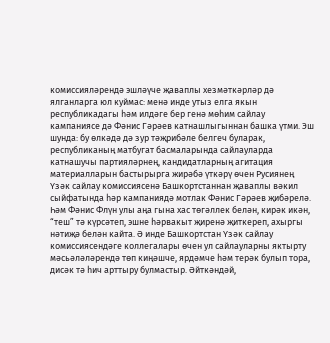комиссияләрендә эшләүче җаваплы хезмәткәрләр дә ялганларга юл куймас: менә инде утыз елга якын республикадагы һәм илдәге бер генә мөһим сайлау кампаниясе дә Фәнис Гәрәев катнашлыгыннан башка үтми. Эш шунда: бу өлкәдә дә зур тәҗрибәле белгеч буларак, республиканың матбугат басмаларында сайлауларда катнашучы партияләрнең, кандидатларның агитация материалларын бастырырга жирәбә үткәрү өчен Русиянең Үзәк сайлау комиссиясенә Башкортстаннан җаваплы вәкил сыйфатында һәр кампаниядә мотлак Фәнис Гәрәев җибәрелә. Һәм Фәнис Флүн улы аңа гына хас төгәллек белән, кирәк икән, “теш” тә күрсәтеп, эшне һәрвакыт җиренә җиткереп, ахыргы нәтиҗә белән кайта. Ә инде Башкортстан Үзәк сайлау комиссиясендәге коллегалары өчен ул сайлауларны яктырту мәсьәләләрендә төп киңәшче, ярдәмче һәм терәк булып тора, дисәк тә һич арттыру булмастыр. Әйткәндәй,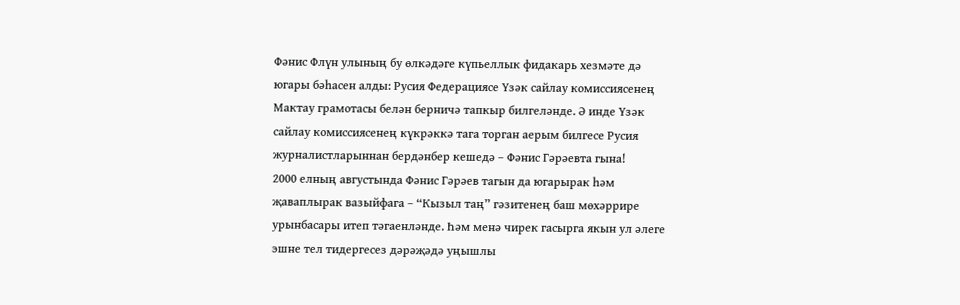Фәнис Флүн улының бу өлкәдәге күпьеллык фидакарь хезмәте дә югары бәһасен алды: Русия Федерациясе Үзәк сайлау комиссиясенең Мактау грамотасы белән берничә тапкыр билгеләнде. Ә инде Үзәк сайлау комиссиясенең күкрәккә тага торган аерым билгесе Русия журналистларыннан бердәнбер кешедә – Фәнис Гәрәевта гына!
2000 елның августында Фәнис Гәрәев тагын да югарырак һәм җаваплырак вазыйфага – “Кызыл таң” гәзитенең баш мөхәррире урынбасары итеп тәгаенләнде. Һәм менә чирек гасырга якын ул әлеге эшне тел тидергесез дәрәҗәдә уңышлы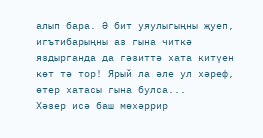алып бара. Ә бит уяулыгыңны җуеп, игътибарыңны аз гына читкә яздырганда да гәзиттә хата китүен көт тә тор! Ярый ла әле ул хәреф, өтер хатасы гына булса...
Хәзер исә баш мөхәррир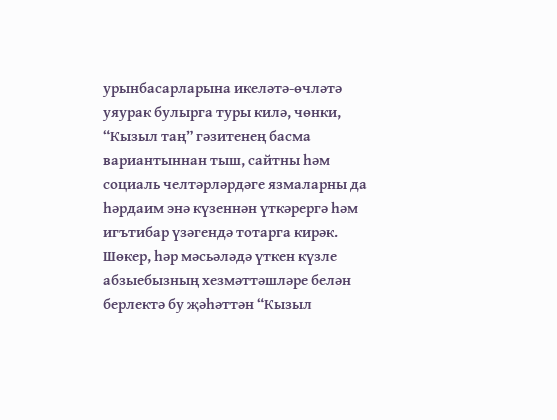урынбасарларына икеләтә-өчләтә уяурак булырга туры килә, чөнки, “Кызыл таң” гәзитенең басма вариантыннан тыш, сайтны һәм социаль челтәрләрдәге язмаларны да һәрдаим энә күзеннән үткәрергә һәм игътибар үзәгендә тотарга кирәк. Шөкер, һәр мәсьәләдә үткен күзле абзыебызның хезмәттәшләре белән берлектә бу җәһәттән “Кызыл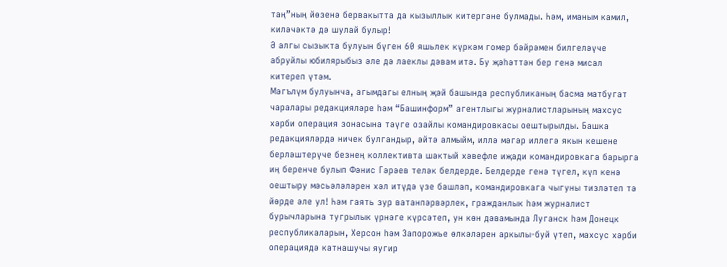таң”ның йөзенә бервакытта да кызыллык китергәне булмады. Һәм, иманым камил, киләчәктә дә шулай булыр!
Ә алгы сызыкта булуын бүген 60 яшьлек күркәм гомер бәйрәмен билгеләүче абруйлы юбилярыбыз әле дә лаеклы дәвам итә. Бу җәһәттән бер генә мисал китереп үтәм.
Мәгълүм булуынча, агымдагы елның җәй башында республиканың басма матбугат чаралары редакцияләре һәм “Башинформ” агентлыгы журналистларының махсус хәрби операция зонасына тәүге озайлы командировкасы оештырылды. Башка редакцияләрдә ничек булгандыр, әйтә алмыйм, иллә мәгәр иллегә якын кешене берләштерүче безнең коллективта шактый хәвефле иҗади командировкага барырга иң беренче булып Фәнис Гәрәев теләк белдерде. Белдерде генә түгел, күп кенә оештыру мәсьәләләрен хәл итүдә үзе башлап, командировкага чыгуны тизләтеп тә йөрде әле ул! Һәм гаять зур ватанпәрвәрлек, гражданлык һәм журналист бурычларына тугрылык үрнәге күрсәтеп, ун көн дәвамында Луганск һәм Донецк республикаларын, Херсон һәм Запорожье өлкәләрен аркылы-буй үтеп, махсус хәрби операциядә катнашучы яугир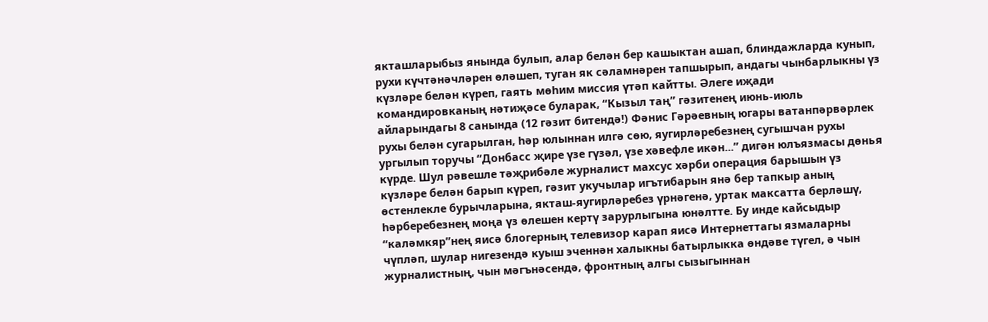якташларыбыз янында булып, алар белән бер кашыктан ашап, блиндажларда кунып, рухи күчтәнәчләрен өләшеп, туган як сәламнәрен тапшырып, андагы чынбарлыкны үз күзләре белән күреп, гаять мөһим миссия үтәп кайтты. Әлеге иҗади командировканың нәтиҗәсе буларак, “Кызыл таң” гәзитенең июнь-июль айларындагы 8 санында (12 гәзит битендә!) Фәнис Гәрәевның югары ватанпәрвәрлек рухы белән сугарылган, һәр юлыннан илгә сөю, яугирләребезнең сугышчан рухы ургылып торучы “Донбасс җире үзе гүзәл, үзе хәвефле икән...” дигән юлъязмасы дөнья күрде. Шул рәвешле тәҗрибәле журналист махсус хәрби операция барышын үз күзләре белән барып күреп, гәзит укучылар игътибарын янә бер тапкыр аның өстенлекле бурычларына, якташ-яугирләребез үрнәгенә, уртак максатта берләшү, һәрберебезнең моңа үз өлешен кертү зарурлыгына юнәлтте. Бу инде кайсыдыр “каләмкяр”нең яисә блогерның телевизор карап яисә Интернеттагы язмаларны чүпләп, шулар нигезендә куыш эченнән халыкны батырлыкка өндәве түгел, ә чын журналистның, чын мәгънәсендә, фронтның алгы сызыгыннан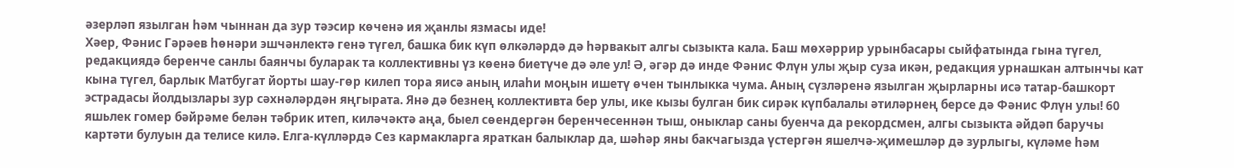әзерләп язылган һәм чыннан да зур тәэсир көченә ия җанлы язмасы иде!
Хәер, Фәнис Гәрәев һөнәри эшчәнлектә генә түгел, башка бик күп өлкәләрдә дә һәрвакыт алгы сызыкта кала. Баш мөхәррир урынбасары сыйфатында гына түгел, редакциядә беренче санлы баянчы буларак та коллективны үз көенә биетүче дә әле ул! Ә, әгәр дә инде Фәнис Флүн улы җыр суза икән, редакция урнашкан алтынчы кат кына түгел, барлык Матбугат йорты шау-гөр килеп тора яисә аның илаһи моңын ишетү өчен тынлыкка чума. Аның сүзләренә язылган җырларны исә татар-башкорт эстрадасы йолдызлары зур сәхнәләрдән яңгырата. Янә дә безнең коллективта бер улы, ике кызы булган бик сирәк күпбалалы әтиләрнең берсе дә Фәнис Флүн улы! 60 яшьлек гомер бәйрәме белән тәбрик итеп, киләчәктә аңа, быел сөендергән беренчесеннән тыш, оныклар саны буенча да рекордсмен, алгы сызыкта әйдәп баручы картәти булуын да телисе килә. Елга-күлләрдә Сез кармакларга яраткан балыклар да, шәһәр яны бакчагызда үстергән яшелчә-җимешләр дә зурлыгы, күләме һәм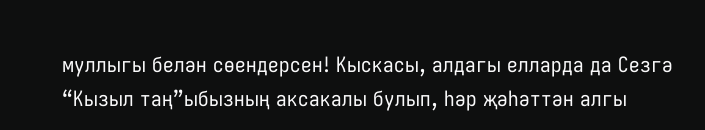муллыгы белән сөендерсен! Кыскасы, алдагы елларда да Сезгә “Кызыл таң”ыбызның аксакалы булып, һәр җәһәттән алгы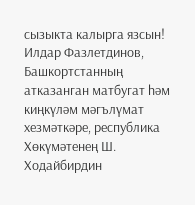сызыкта калырга язсын!
Илдар Фазлетдинов,
Башкортстанның атказанган матбугат һәм киңкүләм мәгълүмат хезмәткәре, республика Хөкүмәтенең Ш. Ходайбирдин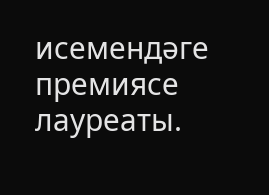исемендәге премиясе лауреаты.